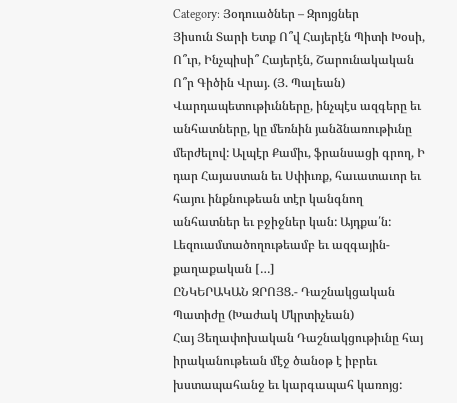Category: Յօդուածներ – Զրոյցներ
Յիսուն Տարի Ետք Ո՞վ Հայերէն Պիտի Խօսի, Ո՞ւր, Ինչպիսի՞ Հայերէն, Շարունակական Ո՞ր Գիծին Վրայ. (Յ. Պալեան)
Վարդապետութիւնները, ինչպէս ազգերը եւ անհատները, կը մեռնին յանձնառութիւնը մերժելով: Ալպէր Քամիւ, ֆրանսացի գրող, Ի դար Հայաստան եւ Սփիւռք, հաւատաւոր եւ հայու ինքնութեան տէր կանգնող անհատներ եւ բջիջներ կան: Այդքա՛ն: Լեզուամտածողութեամբ եւ ազգային-քաղաքական […]
ԸՆԿԵՐԱԿԱՆ ԶՐՈՅՑ.- Դաշնակցական Պատիժը (Խաժակ Մկրտիչեան)
Հայ Յեղափոխական Դաշնակցութիւնը հայ իրականութեան մէջ ծանօթ է իբրեւ խստապահանջ եւ կարգապահ կառոյց: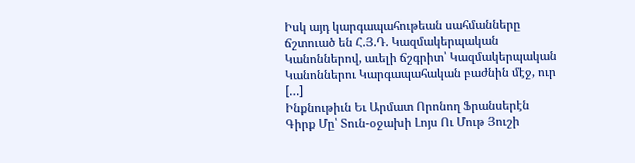Իսկ այդ կարգապահութեան սահմանները ճշտուած են Հ.Յ.Դ. Կազմակերպական Կանոններով, աւելի ճշգրիտ՝ Կազմակերպական Կանոններու Կարգապահական բաժնին մէջ, ուր […]
Ինքնութիւն Եւ Արմատ Որոնող Ֆրանսերէն Գիրք Մը՝ Տուն-օջախի Լոյս Ու Մութ Յուշի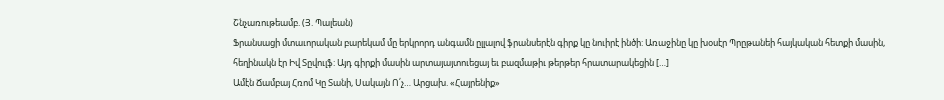Շնչառութեամբ. (Յ. Պալեան)
Ֆրանսացի մտաւորական բարեկամ մը երկրորդ անգամն ըլլալով ֆրանսերէն գիրք կը նուիրէ ինծի: Առաջինը կը խօսէր Պրըթանեի հայկական հետքի մասին, հեղինակն էր Իվ Տըվուլֆ: Այդ գիրքի մասին արտայայտուեցայ եւ բազմաթիւ թերթեր հրատարակեցին […]
Ամէն Ճամբայ Հռոմ Կը Տանի, Սակայն Ո՛չ… Արցախ. «Հայրենիք»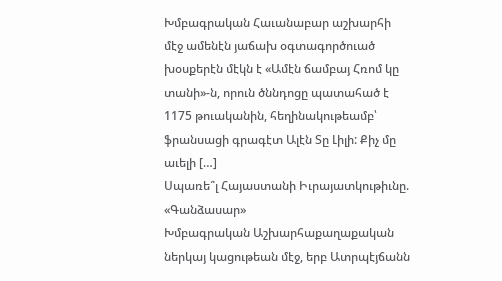Խմբագրական Հաւանաբար աշխարհի մէջ ամենէն յաճախ օգտագործուած խօսքերէն մէկն է «Ամէն ճամբայ Հռոմ կը տանի»-ն, որուն ծննդոցը պատահած է 1175 թուականին, հեղինակութեամբ՝ ֆրանսացի գրագէտ Ալէն Տը Լիլի: Քիչ մը աւելի […]
Սպառե՞լ Հայաստանի Իւրայատկութիւնը. «Գանձասար»
Խմբագրական Աշխարհաքաղաքական ներկայ կացութեան մէջ, երբ Ատրպէյճանն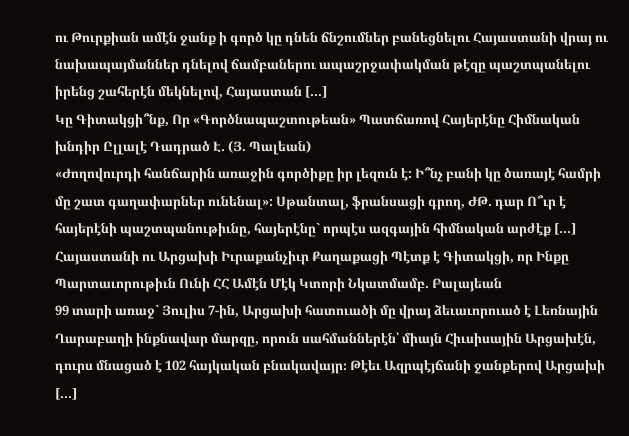ու Թուրքիան ամէն ջանք ի գործ կը դնեն ճնշումներ բանեցնելու Հայաստանի վրայ ու նախապայմաններ դնելով ճամբաներու ապաշրջափակման թէզը պաշտպանելու իրենց շահերէն մեկնելով, Հայաստան […]
Կը Գիտակցի՞նք, Որ «Գործնապաշտութեան» Պատճառով Հայերէնը Հիմնական խնդիր Ըլլալէ Դադրած Է. (Յ. Պալեան)
«Ժողովուրդի հանճարին առաջին գործիքը իր լեզուն է: Ի՞նչ բանի կը ծառայէ համրի մը շատ գաղափարներ ունենալ»: Սթանտալ, ֆրանսացի գրող, ԺԹ. դար Ո՞ւր է հայերէնի պաշտպանութիւնը, հայերէնը` որպէս ազգային հիմնական արժէք […]
Հայաստանի ու Արցախի Իւրաքանչիւր Քաղաքացի Պէտք է Գիտակցի, որ Ինքը Պարտաւորութիւն Ունի ՀՀ Ամէն Մէկ Կտորի Նկատմամբ. Բալայեան
99 տարի առաջ` Յուլիս 7-ին, Արցախի հատուածի մը վրայ ձեւաւորուած է Լեռնային Ղարաբաղի ինքնավար մարզը, որուն սահմաններէն՝ միայն Հիւսիսային Արցախէն, դուրս մնացած է 102 հայկական բնակավայր։ Թէեւ Ազրպէյճանի ջանքերով Արցախի […]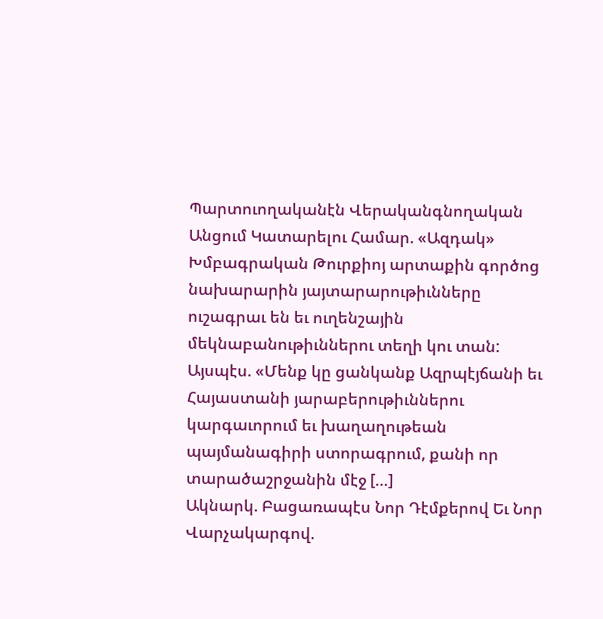Պարտուողականէն Վերականգնողական Անցում Կատարելու Համար. «Ազդակ»
Խմբագրական Թուրքիոյ արտաքին գործոց նախարարին յայտարարութիւնները ուշագրաւ են եւ ուղենշային մեկնաբանութիւններու տեղի կու տան: Այսպէս. «Մենք կը ցանկանք Ազրպէյճանի եւ Հայաստանի յարաբերութիւններու կարգաւորում եւ խաղաղութեան պայմանագիրի ստորագրում, քանի որ տարածաշրջանին մէջ […]
Ակնարկ. Բացառապէս Նոր Դէմքերով Եւ Նոր Վարչակարգով.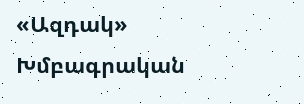«Ազդակ»
Խմբագրական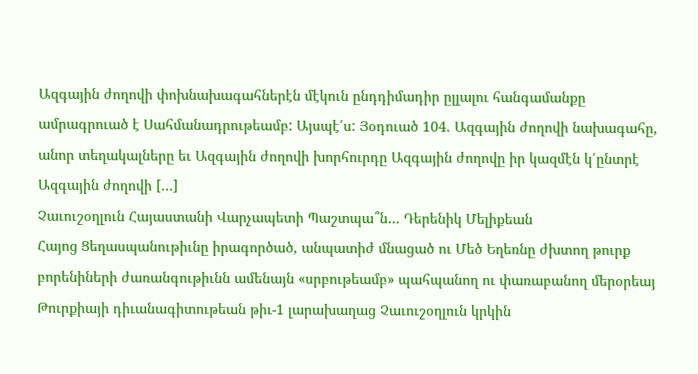Ազգային ժողովի փոխնախագահներէն մէկուն ընդդիմադիր ըլլալու հանգամանքը ամրագրուած է Սահմանադրութեամբ: Այսպէ՛ս: Յօդուած 104. Ազգային ժողովի նախագահը, անոր տեղակալները եւ Ազգային ժողովի խորհուրդը Ազգային ժողովը իր կազմէն կ՛ընտրէ Ազգային ժողովի […]
Չաւուշօղլուն Հայաստանի Վարչապետի Պաշտպա՞ն… Դերենիկ Մելիքեան
Հայոց Ցեղասպանութիւնը իրագործած, անպատիժ մնացած ու Մեծ Եղեռնը ժխտող թուրք բորենիների ժառանգութիւնն ամենայն «սրբութեամբ» պահպանող ու փառաբանող մերօրեայ Թուրքիայի դիւանագիտութեան թիւ-1 լարախաղաց Չաւուշօղլուն կրկին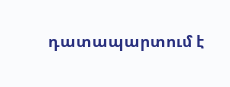դատապարտում է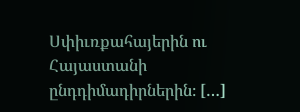Սփիւռքահայերին ու Հայաստանի ընդդիմադիրներին։ […]